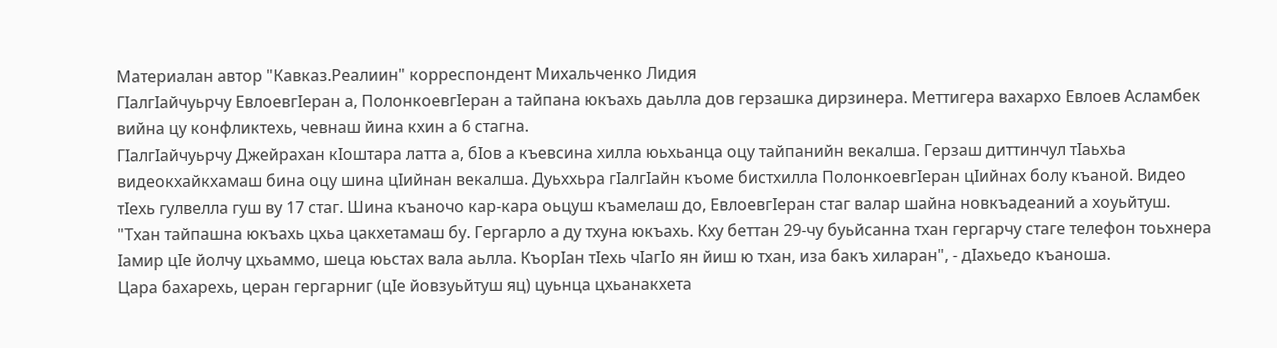Материалан автор "Кавказ.Реалиин" корреспондент Михальченко Лидия
ГIалгIайчуьрчу ЕвлоевгIеран а, ПолонкоевгIеран а тайпана юкъахь даьлла дов герзашка дирзинера. Меттигера вахархо Евлоев Асламбек вийна цу конфликтехь, чевнаш йина кхин а 6 стагна.
ГIалгIайчуьрчу Джейрахан кIоштара латта а, бIов а къевсина хилла юьхьанца оцу тайпанийн векалша. Герзаш диттинчул тIаьхьа видеокхайкхамаш бина оцу шина цIийнан векалша. Дуьххьра гIалгIайн къоме бистхилла ПолонкоевгIеран цIийнах болу къаной. Видео тIехь гулвелла гуш ву 17 стаг. Шина къаночо кар-кара оьцуш къамелаш до, ЕвлоевгIеран стаг валар шайна новкъадеаний а хоуьйтуш.
"Тхан тайпашна юкъахь цхьа цакхетамаш бу. Гергарло а ду тхуна юкъахь. Кху беттан 29-чу буьйсанна тхан гергарчу стаге телефон тоьхнера Iамир цIе йолчу цхьаммо, шеца юьстах вала аьлла. КъорIан тIехь чIагIо ян йиш ю тхан, иза бакъ хиларан", - дIахьедо къаноша.
Цара бахарехь, церан гергарниг (цIе йовзуьйтуш яц) цуьнца цхьанакхета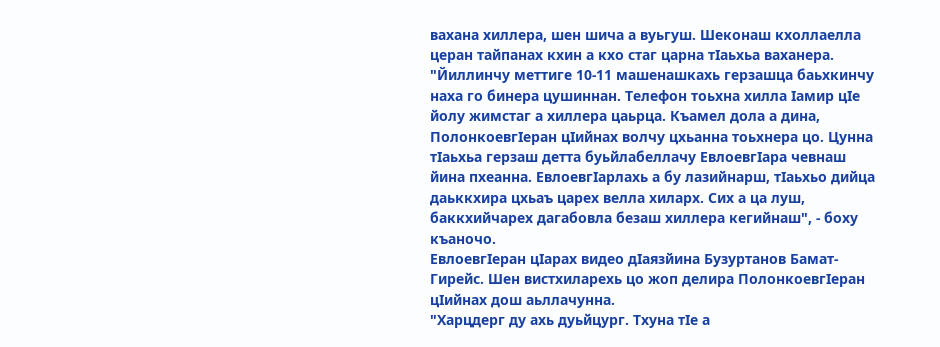вахана хиллера, шен шича а вуьгуш. Шеконаш кхоллаелла церан тайпанах кхин а кхо стаг царна тIаьхьа ваханера.
"Йиллинчу меттиге 10-11 машенашкахь герзашца баьхкинчу наха го бинера цушиннан. Телефон тоьхна хилла Iамир цIе йолу жимстаг а хиллера цаьрца. Къамел дола а дина, ПолонкоевгIеран цIийнах волчу цхьанна тоьхнера цо. Цунна тIаьхьа герзаш детта буьйлабеллачу ЕвлоевгIара чевнаш йина пхеанна. ЕвлоевгIарлахь а бу лазийнарш, тIаьхьо дийца даьккхира цхьаъ царех велла хиларх. Сих а ца луш, баккхийчарех дагабовла безаш хиллера кегийнаш", - боху къаночо.
ЕвлоевгIеран цIарах видео дIаязйина Бузуртанов Бамат-Гирейс. Шен вистхиларехь цо жоп делира ПолонкоевгIеран цIийнах дош аьллачунна.
"Харцдерг ду ахь дуьйцург. Тхуна тIе а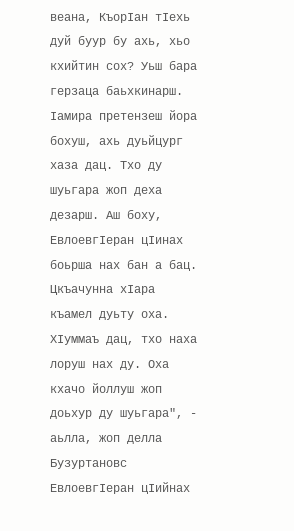веана, КъорIан тIехь дуй буур бу ахь, хьо кхийтин сох? Уьш бара герзаца баьхкинарш. Iамира претензеш йора бохуш, ахь дуьйцург хаза дац. Тхо ду шуьгара жоп деха дезарш. Аш боху, ЕвлоевгIеран цIинах боьрша нах бан а бац. Цкъачунна хIара къамел дуьту оха. ХIуммаъ дац, тхо наха лоруш нах ду. Оха кхачо йоллуш жоп доьхур ду шуьгара", - аьлла, жоп делла Бузуртановс
ЕвлоевгIеран цIийнах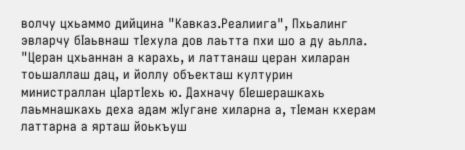волчу цхьаммо дийцина "Кавказ.Реалиига", Пхьалинг эвларчу бIаьвнаш тIехула дов лаьтта пхи шо а ду аьлла.
"Церан цхьаннан а карахь, и латтанаш церан хиларан тоьшаллаш дац, и йоллу объекташ културин министраллан цIартIехь ю. Дахначу бIешерашкахь лаьмнашкахь деха адам жIугане хиларна а, тIеман кхерам латтарна а ярташ йоькъуш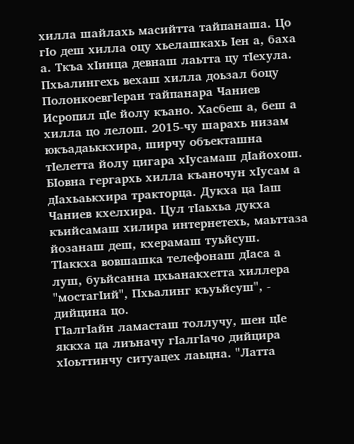хилла шайлахь масийтта тайпанаша. Цо гIо деш хилла оцу хьелашкахь Iен а, баха а. Ткъа хIинца девнаш лаьтта цу тIехула. Пхьалингехь вехаш хилла доьзал боцу ПолонкоевгIеран тайпанара Чаниев Исропил цIе йолу къано. Хасбеш а, беш а хилла цо лелош. 2015-чу шарахь низам юкъадаьккхира, ширчу объекташна тIелетта йолу цигара хIусамаш дIайохош. БIовна гергархь хилла къаночун хIусам а дIахьаькхира тракторца. Дукха ца Iаш Чаниев кхелхира. Цул тIаьхьа дукха къийсамаш хилира интернетехь, маьттаза йозанаш деш, кхерамаш туьйсуш. ТIаккха вовшашка телефонаш дIаса а луш, буьйсанна цхьанакхетта хиллера "мостагIий", Пхьалинг къуьйсуш", - дийцина цо.
ГIалгIайн ламасташ толлучу, шен цIе яккха ца лиъначу гIалгIачо дийцира хIоьттинчу ситуацех лаьцна. "Латта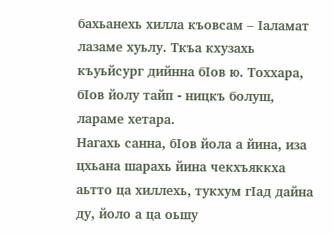бахьанехь хилла къовсам – Iаламат лазаме хуьлу. Ткъа кхузахь къуьйсург дийнна бIов ю. Тоххара, бIов йолу тайп - ницкъ болуш, лараме хетара.
Нагахь санна, бIов йола а йина, иза цхьана шарахь йина чекхъяккха аьтто ца хиллехь, тукхум гIад дайна ду, йоло а ца оьшу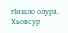гIишло олура.
Хьовсур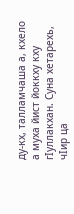ду-кх, талламчаша а, кхело а муха йист йоккху кху гIуллакхан. Суна хетарехь, чIир ца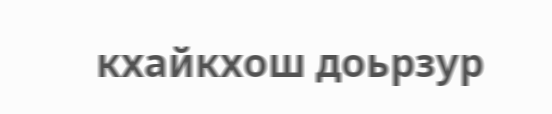кхайкхош доьрзур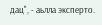дац", - аьлла эксперто.